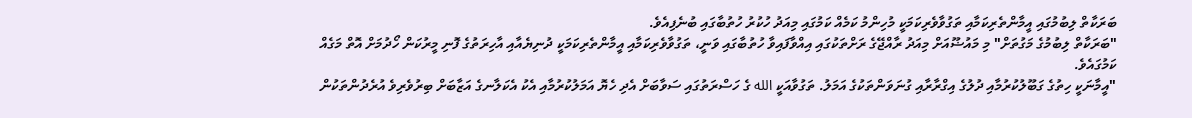ބަރަކާތް ލިބުމުގައި އީމާންތެރިކަމާއި ތަގުވާވެރިކަމަކީ މުހިންމު ކަމެއް ކަމުގައި މިއަދު ހުކުރު ހުތުބާގައި ބުނެފިއެވެ.
"ބަރަކާތް ލިބުމުގެ މަގުތަށް" މި މައުޟޫއަށް މިއަދު ރާއްޖޭގެ ރަށްތަކުގައި އިއްވާފައިވާ ހުތުބާގައި ވަނީ، ތަގުވާވެރިކަމާއި އީމާންތެރިކަމަކީ ދުނިޔެއާއި އާހިރަތުގެ ފޮނި މީރުކަން ހޯދުމަށް އޮތް މަގެއް ކަމުގައެވެ.
"އީމާނަކީ ހިތުގެ ގަބޫލުކުރުމާއި ދުލުގެ އިގްރާރާއި ގުނަވަންތަކުގެ އަމަލު. ތަގުވާއަކީ الله ގެ ހަސްރަތުގައި ސަވާބަށް އެދި ހެޔޮ އަމަލުކުރުމާއި އެކު އެކަލާނގެ އަޒާބަށް ބިރުވެރިވެ އުރެދުންތަކުން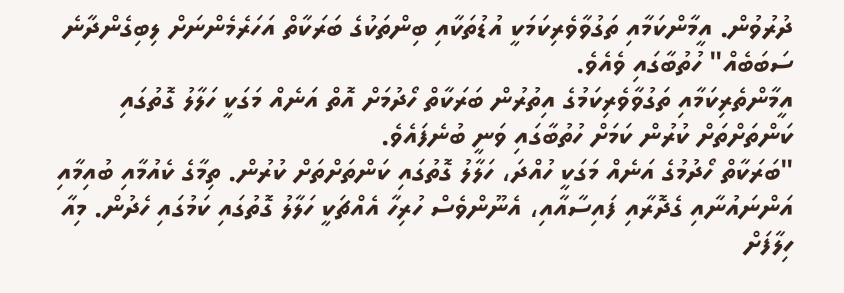ދުރުވުން. އީމާންކަމާއި ތަގުވާވެރިކަމަކީ އުޑުތަކާއި ބިންތަކުގެ ބަރަކާތް އަހަރެމެންނަށް ލިބިގެންދާނެ ސަބަބެއް" ހުތުބާގައި ވެއެވެ.
އީމާންތެރިކަމާއި ތަގުވާވެރިކަމުގެ އިތުރުން ބަރަކާތް ހޯދުމަށް އޮތް އަނެއް މަގަކީ ހަލާލު ގޮތުގައި ކަންތަށްތަށް ކުރުން ކަމަށް ހުތުބާގައި ވަނީ ބުނެފައެވެ.
"ބަރަކާތް ހޯދުމުގެ އަނެއް މަގަކީ ހުއްދަ، ހަލާލު ގޮތުގައި ކަންތަށްތަށް ކުރުން. ތިމާގެ ކެއުމާއި ބުއިމާއި އަންނައުނާއި ގެދޮރާއި ފައިސާއާއި، އެނޫންވެސް ހުރިހާ އެއްޗަކީ ހަލާލު ގޮތުގައި ކަމުގައި ހެދުން. މިއާ ހިލާފަށް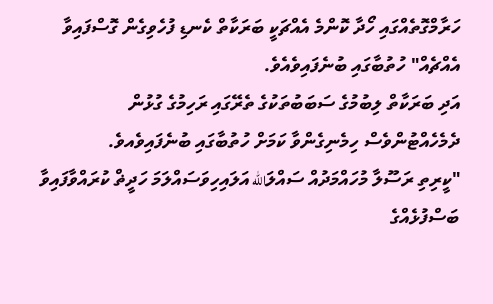ހަރާމްގޮތެއްގައި ހޯދާ ކޮންމެ އެއްޗަކީ ބަރަކާތް ކެނޑި ފުހެވިގެން ގޮސްފައިވާ އެއްޗެއް" ހުތުބާގައި ބުނެފައިވެއެވެ.
އަދި ބަރަކާތް ލިބުމުގެ ސަބަބުތަކުގެ ތެރޭގައި ރަހިމުގެ ގުޅުން ދެމެހެއްޓުންވެސް ހިމެނިގެންވާ ކަމަށް ހުތުބާގައި ބުނެފައިވެއވެ.
"ކީރިތި ރަސޫލާ މުހައްމަދުއް ސައްލަالله އަލައިހިވަސައްލަމަ ހަދީޡް ކުރައްވާފައިވާ ބަސްފުޅެއްގެ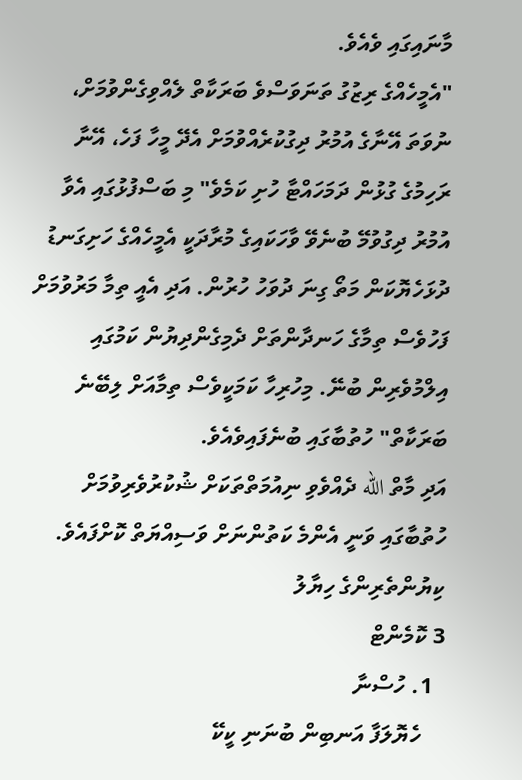މާނައިގައި ވެއެވެ.
"އެމީހެއްގެ ރިޒުގު ތަނަވަސްވެ ބަރަކާތް ލެއްވިގެންވުމަށް، ނުވަތަ އޭނާގެ އުމުރު ދިގުކުރެއްވުމަށް އެދޭ މީހާ ފަހެ، އޭނާ ރަހިމުގެ ގުޅުން ދަމަހައްޓާ ހުށި ކަމެވެ" މި ބަސްފުޅުގައި އެވާ އުމުރު ދިގުވުމޭ ބުނެވޭ ވާހަކައިގެ މުރާދަކީ އެމީހެއްގެ ހަށިގަނޑު ދުޅަހެޔޮކަން މަތޯ ގިނަ ދުވަހު ހުރުން. އަދި އެއީ ތިމާ މަރުވުމަށް ފަހުވެސް ތިމާގެ ހަނދާންތަށް ދެމިގެންދިޔުން ކަމުގައި އިލްމުވެރިން ބުނޭ. މިހުރިހާ ކަމަކީވެސް ތިމާއަށް ލިބޭނެ ބަރަކާތް" ހުތުބާގައި ބުނެފައިވެއެވެ.
އަދި މާތް الله ދެއްވެވި ނިއުމަތްތަކަށް ޝުކުރުވެރިވުމަށް ހުތުބާގައި ވަނީ އެންމެ ކަތުންނަށް ވަސިއްޔަތް ކޮށްފައެވެ.
ކިޔުންތެރިންގެ ހިޔާލު
3 ކޮމެންޓް
  1. ހުސްނާ
    ހެޔޮލަފާ އަނބިން ބުނަނި ކީކޭ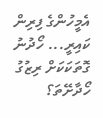އެމީހުންގެ ފިރިން ކައިރީ... ހޯދުނު ގޮތަކަކަށް ރިޒުގު ހޯދާށޭތަ؟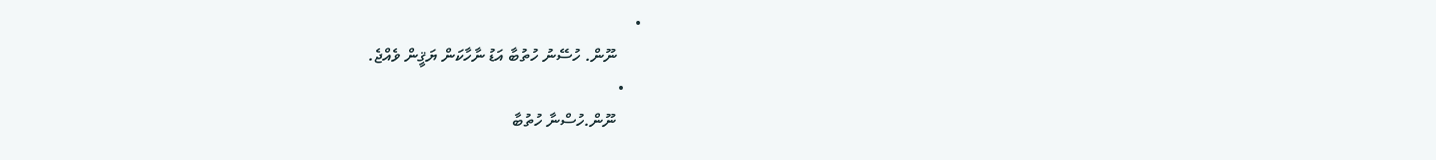•
      ނޫން. ހުސޭނު ހުތުބާ އަޑު ނާހާކަން ޔަޤީން ވެއްޖެ.
    •
      ނޫން.ހުސްނާ ހުތުބާ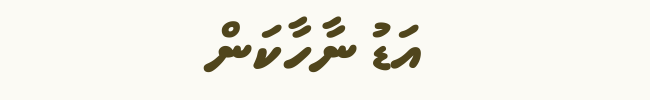އަޑު ނާހާކަން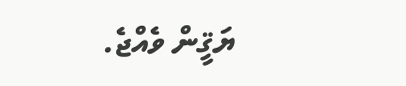ޔަޤީން ވެއްޖެ.